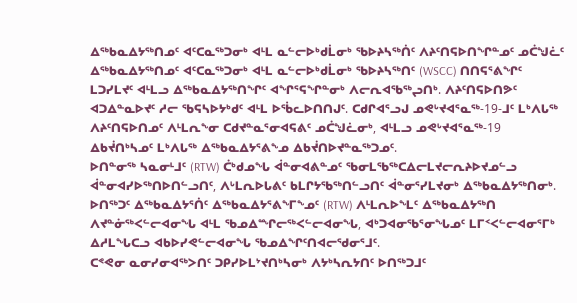ᐃᖅᑲᓇᐃᔭᖅᑎᓄᑦ ᐊᑦᑕᓇᖅᑐᓂᒃ ᐊᒻᒪ ᓇᓪᓕᐅᒃᑯᒫᓂᒃ ᖃᐅᔨᓴᖅᑏᑦ ᐱᔨᑦᑎᕋᐅᑎᖏᓐᓄᑦ ᓄᑖᖑᓛᑦ
ᐃᖅᑲᓇᐃᔭᖅᑎᓄᑦ ᐊᑦᑕᓇᖅᑐᓂᒃ ᐊᒻᒪ ᓇᓪᓕᐅᒃᑯᒫᓂᒃ ᖃᐅᔨᓴᖅᑎᑦ (WSCC) ᑎᑎᕋᕐᕕᖏᑦ ᒪᑐᓯᒪᔪᑦ ᐊᒻᒪᓗ ᐃᖅᑲᓇᐃᔭᖅᑎᖏᑦ ᐊᖏᕐᕋᖏᓐᓂᒃ ᐱᓕᕆᐊᖃᖅᖢᑎᒃ. ᐱᔨᑦᑎᕋᐅᑎᕗᑦ ᐊᑐᐃᓐᓇᐅᔪᑦ ᓱᓕ ᖃᕋᓴᐅᔭᒃᑯᑦ ᐊᒻᒪ ᐅᖄᓚᐅᑎᑎᒍᑦ. ᑕᑯᒋᐊᕐᓗᒍ ᓄᕙᒡᔪᐊᕐᓇᖅ-19-ᒧᑦ ᒪᒃᐱᒐᖅ ᐱᔨᑦᑎᕋᐅᑎᓄᑦ ᐱᒻᒪᕆᖕᓂ ᑕᑯᔪᓐᓇᕐᓂᐊᕋᕕᑦ ᓄᑖᖑᓛᓂᒃ, ᐊᒻᒪᓗ ᓄᕙᒡᔪᐊᕐᓇᖅ-19 ᐃᑲᔫᑎᒃᓴᓄᑦ ᒪᒃᐱᒐᖅ ᐃᖅᑲᓇᐃᔭᕐᕕᖕᓄ ᐃᑲᔫᑎᐅᔪᓐᓇᖅᑐᓄᑦ.
ᐅᑎᓐᓂᖅ ᓴᓇᓂᒻᒧᑦ (RTW) ᑖᒃᑯᓄᖓ ᐋᓐᓂᐊᕕᓐᓄᑦ ᖃᓂᒪᖃᖅᑕᐃᓕᒪᔪᓕᕆᔨᐅᔪᓄᓪᓗ
ᐋᓐᓂᐊᓯᐅᖅᑎᐅᑎᓪᓗᑎᑦ, ᐱᒡᒪᕆᐅᒐᕕᑦ ᑲᒪᒋᔭᖃᖅᑎᓪᓗᑎᑦ ᐋᓐᓂᕐᓯᒪᔪᓂᒃ ᐃᖅᑲᓇᐃᔭᖅᑎᓂᒃ. ᐅᑎᖅᑐᑦ ᐃᖅᑲᓇᐃᔭᕐᑏᑦ ᐃᖅᑲᓇᐃᔭᕐᕕᖕᒥᖕᓄᑦ (RTW) ᐱᒻᒪᕆᐅᖕᒪᑦ ᐃᖅᑲᓇᐃᔭᖅᑎ ᐱᔪᓐᓃᖅᐸᓪᓕᐊᓂᖓ ᐊᒻᒪ ᖃᓄᐃᙱᓕᖅᐸᓪᓕᐊᓂᖓ, ᐊᒃᑐᐊᓂᖃᕐᓂᖓᓄᑦ ᒪᒥᑉᐸᓪᓕᐊᓂᕐᒥᒃ ᐃᓱᒪᖓᑕᓗ ᐊᑲᐅᓯᕙᓪᓕᐊᓂᖓ ᖃᓄᐃᖏᑦᑎᐊᓕᖁᓂᕐᒧᑦ.
ᑕᕝᕙᓂ ᓇᓂᓯᓂᐊᖅᐳᑎᑦ ᑐᑭᓯᐅᒪᔾᔪᑎᒃᓴᓂᒃ ᐱᔭᒃᓴᕆᔭᑎᑦ ᐅᑎᖅᑐᒧᑦ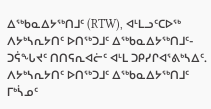ᐃᖅᑲᓇᐃᔭᖅᑎᒧᑦ (RTW), ᐊᒻᒪᓗᑦᑕᐅᖅ ᐱᔭᒃᓴᕆᔭᑎᑦ ᐅᑎᖅᑐᒧᑦ ᐃᖅᑲᓇᐃᔭᖅᑎᒧᑦ-ᑐᕌᖓᔪᑦ ᑎᑎᕋᕆᐊᓖᑦ ᐊᒻᒪ ᑐᑭᓯᒋᐊᕐᕕᒃᓴᐃᑦ.
ᐱᔭᒃᓴᕆᔭᑎᑦ ᐅᑎᖅᑐᒧᑦ ᐃᖅᑲᓇᐃᔭᖅᑎᒧᑦ ᒥᒃᓵᓄᑦ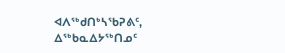ᐊᐱᖅᑯᑎᒃᓴᖃᕈᕕᑦ, ᐃᖅᑲᓇᐃᔭᖅᑎᓄᑦ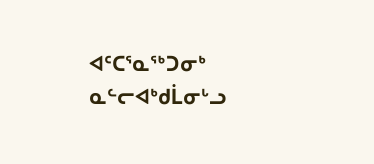ᐊᑦᑕᕐᓇᖅᑐᓂᒃ ᓇᓪᓕᐊᒃᑯᒫᓂᒡᓗ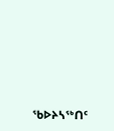ᖃᐅᔨᓴᖅᑎᑦ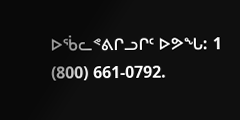ᐅᖄᓚᕝᕕᒋᓗᒋᑦ ᐅᕗᖓ: 1 (800) 661-0792.